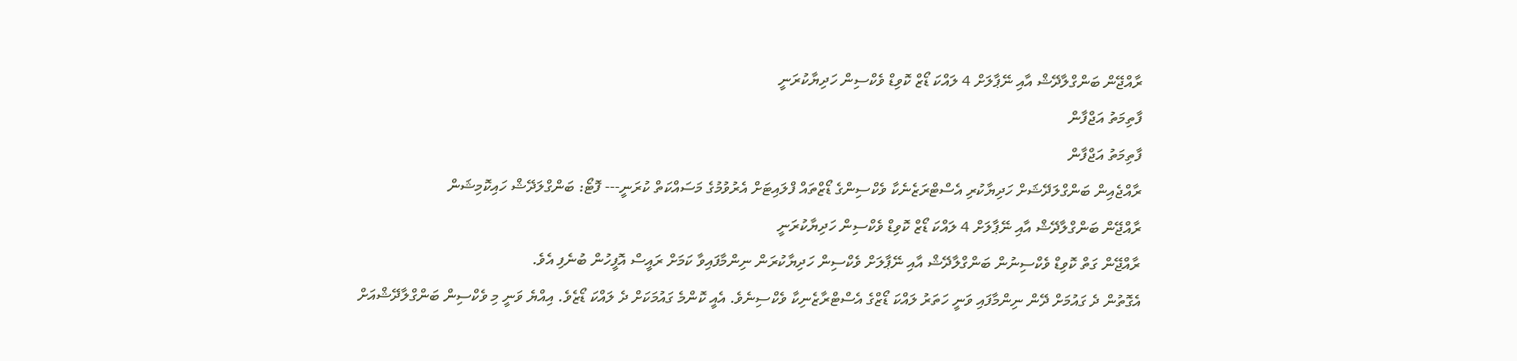ރާއްޖޭން ބަންގްލާދޭޝް އާއި ނޭޕާލަށް 4 ލައްކަ ޑޯޒް ކޮވިޑް ވެކްސިން ހަދިޔާކުރަނީ
ފާތިމަތު އަޖްފާން
ފާތިމަތު އަޖްފާން
ރާއްޖެއިން ބަންގްލަދޭޝަށް ހަދިޔާކުރި އެސްޓްރަޒެނެކާ ވެކްސިންގެ ޑޯޒްތައް ފްލައިޓަށް އެރުވުމުގެ މަސައްކަތް ކުރަނީ--- ފޮޓޯ: ބަންގްލަދޭޝް ހައިކޮމިޝަން
ރާއްޖޭން ބަންގްލާދޭޝް އާއި ނޭޕާލަށް 4 ލައްކަ ޑޯޒް ކޮވިޑް ވެކްސިން ހަދިޔާކުރަނީ
ރާއްޖޭން ގަތް ކޮވިޑް ވެކްސިނުން ބަންގްލާދޭޝް އާއި ނޭޕާލަށް ވެކްސިން ހަދިޔާކުރަން ނިންމާފައިވާ ކަމަށް ރައީސް އޮފީހުން ބުނެފި އެވެ.
އެގޮތުން ދެ ގައުމަށް ދޭން ނިންމާފައި ވަނީ ހަތަރު ލައްކަ ޑޯޒްގެ އެސްޓްރާޒެނިކާ ވެކްސިނެވެ. އެއީ ކޮންމެ ގައުމަކަށް ދެ ލައްކަ ޑޯޒެވެ. އިއްޔެ ވަނީ މި ވެކްސިން ބަންގްލާދޭޝްއަށް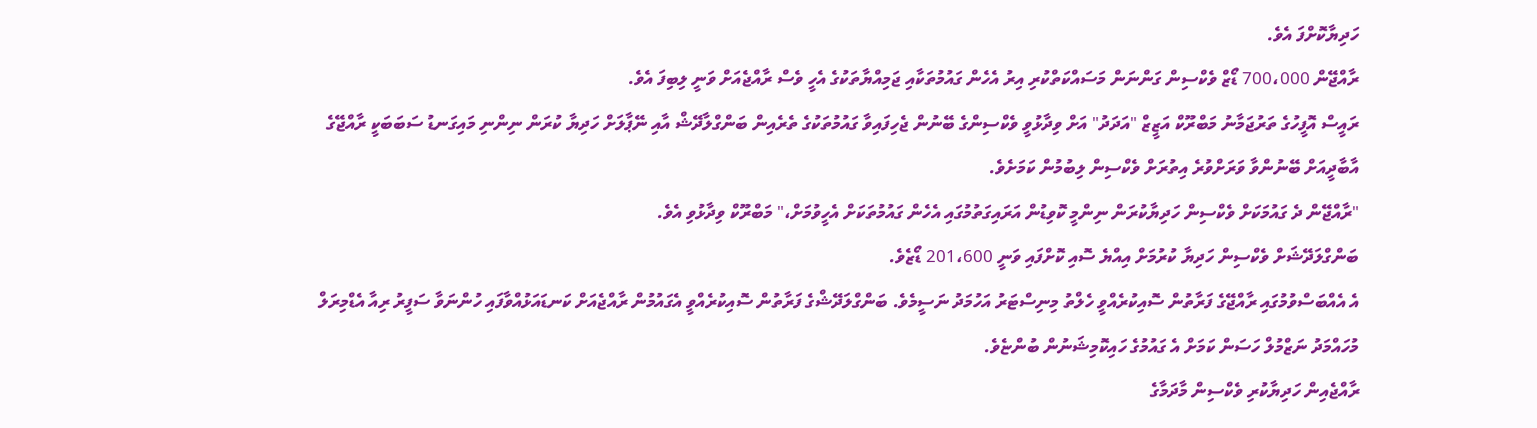ހަދިޔާކޮށްފަ އެވެ.
ރާއްޖޭން 700،000 ޑޯޒް ވެކްސިން ގަންނަން މަސައްކަތްކުރި އިރު އެހެން ގައުމުތަކާއި ޖަމިއްޔާތަކުގެ އެހީ ވެސް ރާއްޖެއަށް ވަނީ ލިބިފަ އެވެ.
ރައީސް އޮފީހުގެ ތަރުޖަމާނު މަބްރޫކް އަޒީޒް "އަދަދު" އަށް ވިދާޅުވީ ވެކްސިންގެ ބޭނުން ޖެހިފައިވާ ގައުމުތަކުގެ ތެރެއިން ބަންގްލާދޭޝް އާއި ނޭޕާލަށް ހަދިޔާ ކުރަން ނިންނި މައިގަނޑު ސަބަބަކީ ރާއްޖޭގެ އާބާދީއަށް ބޭނުންވާ ވަރަށްވުރެ އިތުރަށް ވެކްސިން ލިބުމުން ކަމަށެވެ.
"ރާއްޖޭން ދެ ގައުމަކަށް ވެކްސިން ހަދިޔާކުރަން ނިންމީ ކޮވިޑުން އަރައިގަތުމުގައި އެހެން ގައުމުތަކަށް އެހީވުމަށް،" މަބްރޫކް ވިދާޅުވި އެވެ.
ބަންގްލަދޭޝަށް ވެކްސިން ހަދިޔާ ކުރުމަށް އިއްޔެ ސޮއި ކޮށްފައި ވަނީ 201،600 ޑޯޒެވެ.
އެ އެއްބަސްވުމުގައި ރާއްޖޭގެ ފަރާތުން ސޮއިކުރެއްވީ ހެލްތު މިނިސްޓަރު އަހުމަދު ނަސީމެވެ. ބަންގްލަދޭޝްގެ ފަރާތުން ސޮއިކުރެއްވީ އެގައުމުން ރާއްޖެއަށް ކަނޑައަޅުއްވާފައި ހުންނަވާ ސަފީރު ރިއާ އެޑްމިރަލް މުހައްމަދު ނަޒްމުލް ހަސަން ކަމަށް އެ ގައުމުގެ ހައިކޮމިޝަނުން ބުންޏެވެ.
ރާއްޖެއިން ހަދިޔާކުރި ވެކްސިން މާދަމާގެ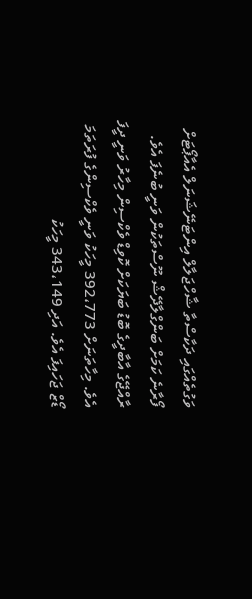ވަގުތެއްގައި ދަކާސްތާ ޝާހްޖަލާލް އިންޓަނޭޝަނަލް އެއާޕޯޓަށް ފޯރާނެ ކަމަށް ބަންގްލާދޭޝް ނޫސްތަކުން ވަނީ ބުނެފަ އެވެ.
ރާއްޖޭގެ އާބާދީގެ ބޮޑު ބަޔަކަށް ކޮވިޑް ވެކްސިން މިހާރު ވަނީ ދީފަ އެވެ. މިހާތަނަށް 392،773 މީހަކު ވަނީ ވެކްސިންގެ ފުރަތަމަ ޑޯޒް ޖަހައިފަ އެވެ. އަދި 343،149 މީހަކު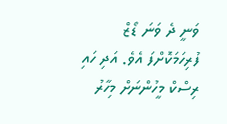ވަނީ ދެ ވަނަ ޑޯޒް ފުރިހަމަކޮށްފަ އެވެ. އަދި ހައި ރިސްކް މީހުންނަށް މިހާރު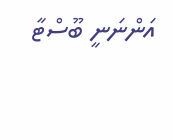އަންނަނީ ބޫސްޓާ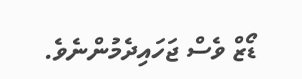ޑޯޒް ވެސް ޖަހައިދެމުންނެވެ.